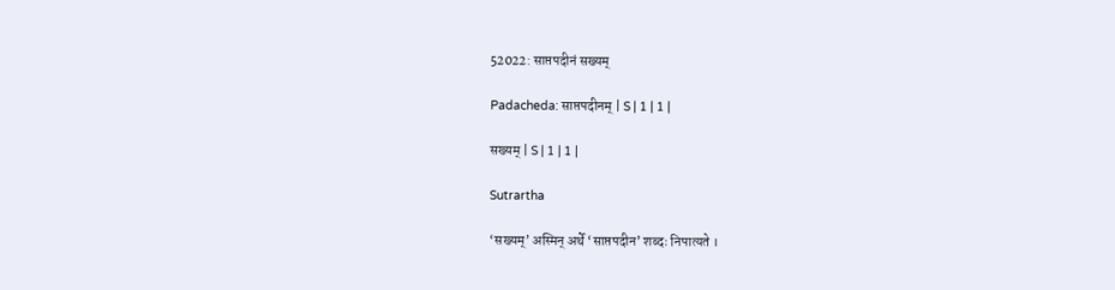52022: साप्तपदीनं सख्यम्

Padacheda: साप्तपदीनम् | S | 1 | 1 |

सख्यम् | S | 1 | 1 |

Sutrartha

‘सख्यम्’ अस्मिन् अर्थे ‘साप्तपदीन’ शब्दः निपात्यते ।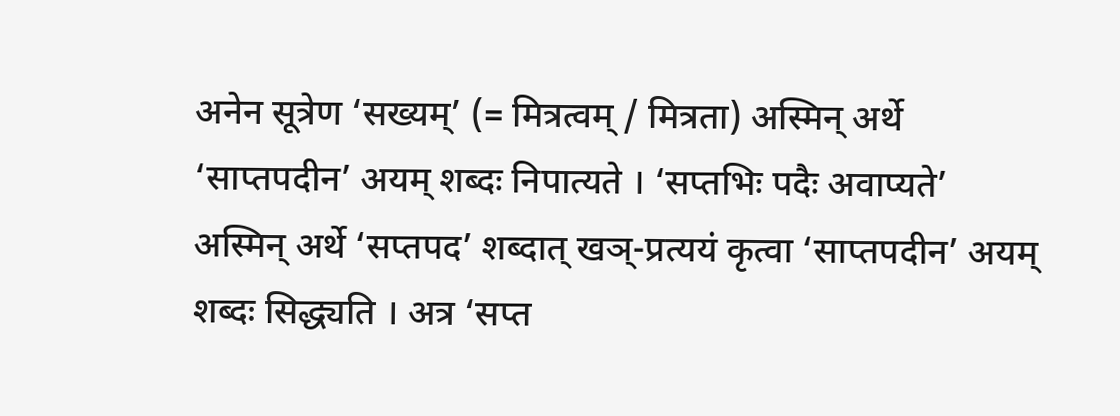अनेन सूत्रेण ‘सख्यम्’ (= मित्रत्वम् / मित्रता) अस्मिन् अर्थे ‘साप्तपदीन’ अयम् शब्दः निपात्यते । ‘सप्तभिः पदैः अवाप्यते’ अस्मिन् अर्थे ‘सप्तपद’ शब्दात् खञ्-प्रत्ययं कृत्वा ‘साप्तपदीन’ अयम् शब्दः सिद्ध्यति । अत्र ‘सप्त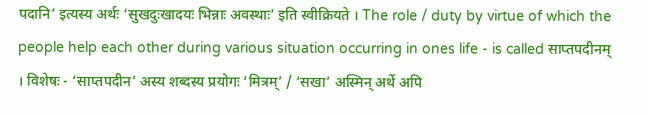पदानि’ इत्यस्य अर्थः ‘सुखदुःखादयः भिन्नाः अवस्थाः’ इति स्वीक्रियते । The role / duty by virtue of which the people help each other during various situation occurring in ones life - is called साप्तपदीनम् । विशेषः - ‘साप्तपदीन’ अस्य शब्दस्य प्रयोगः ‘मित्रम्’ / ‘सखा’ अस्मिन् अर्थे अपि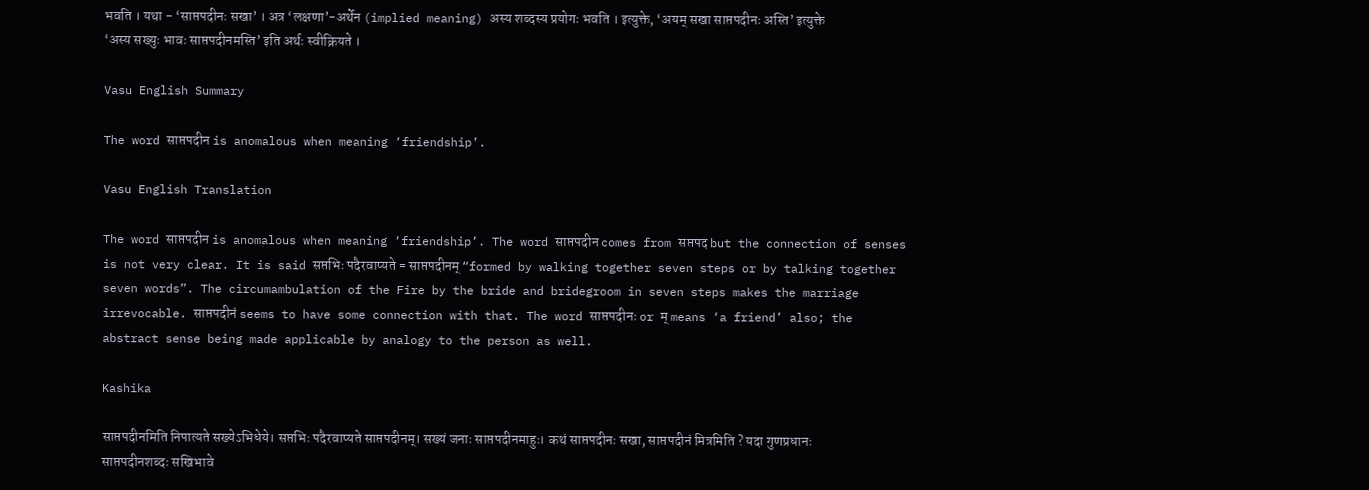भवति । यथा - ‘साप्तपदीनः सखा’ । अत्र ‘लक्षणा’-अर्थेन (implied meaning) अस्य शब्दस्य प्रयोगः भवति । इत्युक्ते, ‘अयम् सखा साप्तपदीनः अस्ति’ इत्युक्ते ‘अस्य सख्युः भावः साप्तपदीनमस्ति’ इति अर्थः स्वीक्रियते ।

Vasu English Summary

The word साप्तपदीन is anomalous when meaning ‘friendship’.

Vasu English Translation

The word साप्तपदीन is anomalous when meaning ‘friendship’. The word साप्तपदीन comes from सप्तपद but the connection of senses is not very clear. It is said सप्तभिः पदैरवाप्यते = साप्तपदीनम् “formed by walking together seven steps or by talking together seven words”. The circumambulation of the Fire by the bride and bridegroom in seven steps makes the marriage irrevocable. साप्तपदीनं seems to have some connection with that. The word साप्तपदीनः or म् means ‘a friend’ also; the abstract sense being made applicable by analogy to the person as well.

Kashika

साप्तपदीनमिति निपात्यते सख्येऽभिधेये। सप्तभिः पदैरवाप्यते साप्तपदीनम्। सख्यं जनाः साप्तपदीनमाहुः। कथं साप्तपदीनः सखा, साप्तपदीनं मित्रमिति ? यदा गुणप्रधानः साप्तपदीनशब्दः सखिभावे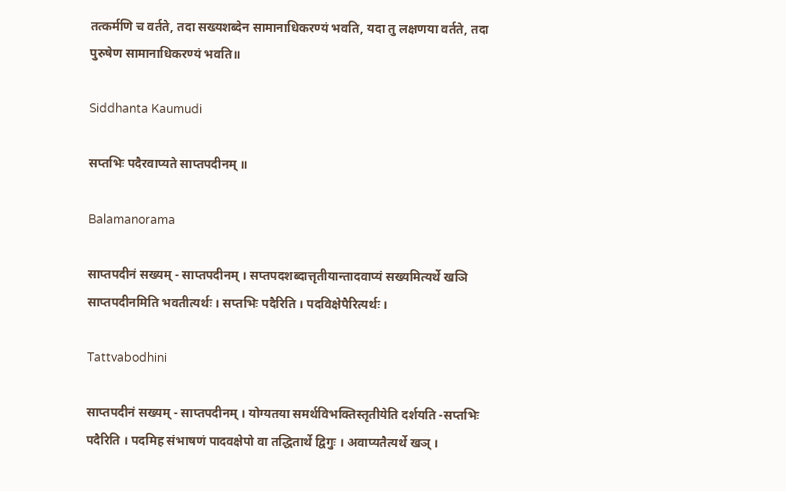तत्कर्मणि च वर्तते, तदा सख्यशब्देन सामानाधिकरण्यं भवति, यदा तु लक्षणया वर्तते, तदा पुरुषेण सामानाधिकरण्यं भवति॥

Siddhanta Kaumudi

सप्तभिः पदैरवाप्यते साप्तपदीनम् ॥

Balamanorama

साप्तपदीनं सख्यम् - साप्तपदीनम् । सप्तपदशब्दात्तृतीयान्तादवाप्यं सख्यमित्यर्थे खञि साप्तपदीनमिति भवतीत्यर्थः । सप्तभिः पदैरिति । पदविक्षेपैरित्यर्थः ।

Tattvabodhini

साप्तपदीनं सख्यम् - साप्तपदीनम् । योग्यतया समर्थविभक्तिस्तृतीयेति दर्शयति -सप्तभिः पदैरिति । पदमिह संभाषणं पादवक्षेपो वा तद्धितार्थे द्विगुः । अवाप्यतैत्यर्थे खञ् ।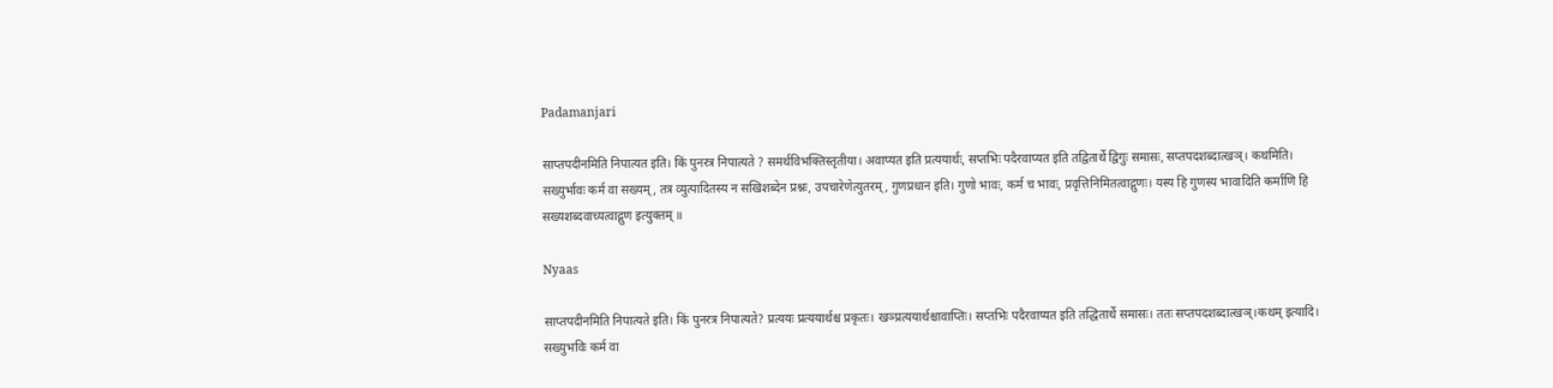Padamanjari

साप्तपदीनमिति निपात्यत इति। किं पुनरत्र निपात्यते ? समर्थविभक्तिस्तृतीया। अवाप्यत इति प्रत्ययार्थः, सप्तभिः पदैरवाप्यत इति तद्वितार्थे द्विगुः समासः, सप्तपदशब्दात्खञ्। कथमिति। सख्युर्भावः कर्म वा सख्यम्, तत्र व्युत्पादितस्य न सखिशब्देन प्रश्नः, उपचारेणेत्युतरम्, गुणप्रधान इति। गुणो भावः, कर्म च भावः, प्रवृत्तिनिमितत्वाद्गुणः। यस्य हि गुणस्य भावादिति कर्माणि हि सख्यशब्दवाच्यत्वाद्गुण इत्युक्तम् ॥

Nyaas

साप्तपदीनमिति निपात्यते इति। किं पुनरत्र निपात्यते? प्रत्ययः प्रत्ययार्थश्च प्रकृतः। खञ्प्रत्ययार्थश्चावाप्तिः। सप्तभिः पदैरवाप्यत इति तद्धितार्थे समासः। ततः सप्तपदशब्दात्खञ्।कथम् इत्यादि। सख्युभविः कर्म वा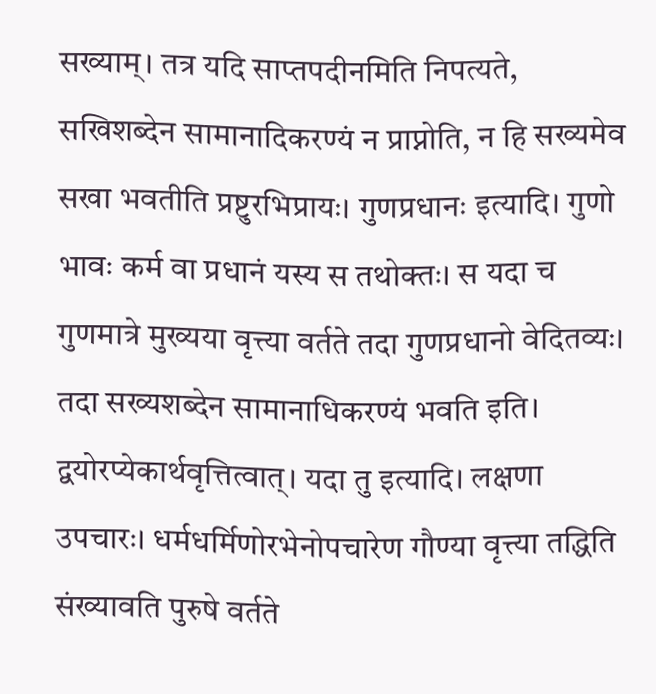सख्याम्। तत्र यदि साप्तपदीनमिति निपत्यते, सखिशब्देन सामानादिकरण्यं न प्राप्नोति, न हि सख्यमेव सखा भवतीति प्रष्टुरभिप्रायः। गुणप्रधानः इत्यादि। गुणो भावः कर्म वा प्रधानं यस्य स तथोक्तः। स यदा च गुणमात्रे मुख्यया वृत्त्या वर्तते तदा गुणप्रधानो वेदितव्यः। तदा सख्यशब्देन सामानाधिकरण्यं भवति इति। द्वयोरप्येकार्थवृत्तित्वात्। यदा तु इत्यादि। लक्षणा उपचारः। धर्मधर्मिणोरभेनोपचारेण गौण्या वृत्त्या तद्धिति संख्यावति पुरुषे वर्तते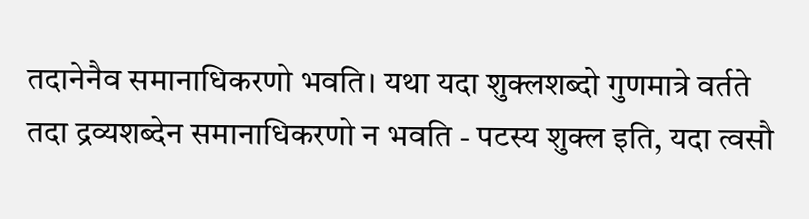तदानेनैव समानाधिकरणो भवति। यथा यदा शुक्लशब्दो गुणमात्रे वर्तते तदा द्रव्यशब्देन समानाधिकरणो न भवति - पटस्य शुक्ल इति, यदा त्वसौ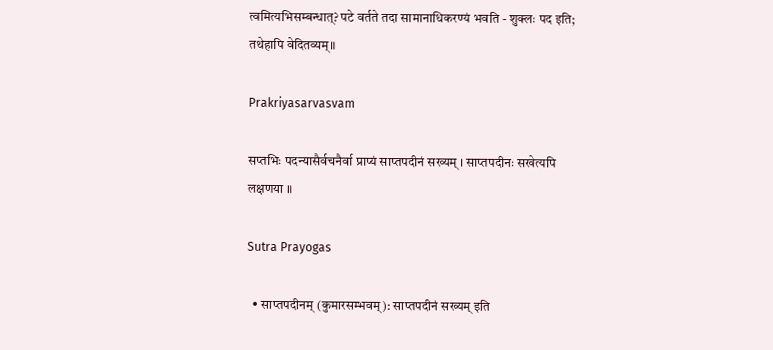त्वमित्यभिसम्बन्धात्? पटे वर्तते तदा सामानाधिकरण्यं भवति - शुक्लः पद इति; तथेहापि वेदितव्यम्॥

Prakriyasarvasvam

सप्तभिः पदन्यासैर्वचनैर्वा प्राप्यं साप्तपदीनं सख्यम् । साप्तपदीनः सखेत्यपि लक्षणया ॥

Sutra Prayogas

  • साप्तपदीनम् (कुमारसम्भवम्): साप्तपदीनं सख्यम् इति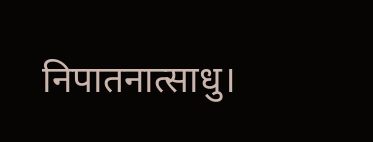निपातनात्साधु।